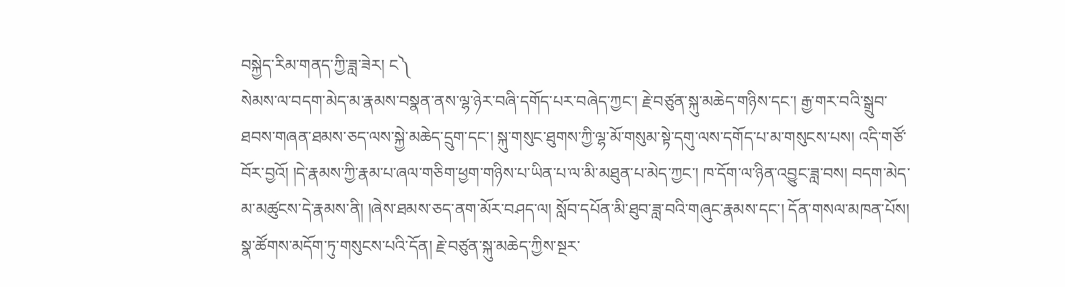བསྐྱེད་རིམ་གནད་ཀྱི་ཟླ་ཟེར། ང༽
སེམས་ལ་བདག་མེད་མ་རྣམས་བསྣན་ནས་ལྷ་ཉེར་བཞི་དགོད་པར་བཞེད་ཀྱང་། རྗེ་བཙུན་སྐུ་མཆེད་གཉིས་དང་། རྒྱ་གར་བའི་སྒྲུབ་ཐབས་གཞན་ཐམས་ཅད་ལས་སྐྱེ་མཆེད་དྲུག་དང་། སྐུ་གསུང་ཐུགས་ཀྱི་ལྷ་མོ་གསུམ་སྟེ་དགུ་ལས་དགོད་པ་མ་གསུངས་པས། འདི་གཙོ་བོར་བྱའོ། །དེ་རྣམས་ཀྱི་རྣམ་པ་ཞལ་གཅིག་ཕྱག་གཉིས་པ་ཡིན་པ་ལ་མི་མཐུན་པ་མེད་ཀྱང་། ཁ་དོག་ལ་ཉིན་འབྱུང་ཟླ་བས། བདག་མེད་མ་མཚུངས་དེ་རྣམས་ནི། །ཞེས་ཐམས་ཅད་ནག་མོར་བཤད་ལ། སློབ་དཔོན་མི་ཐུབ་ཟླ་བའི་གཞུང་རྣམས་དང་། དོན་གསལ་མཁན་པོས། སྣ་ཚོགས་མདོག་ཏུ་གསུངས་པའི་དོན། རྗེ་བཙུན་སྐུ་མཆེད་ཀྱིས་སྔར་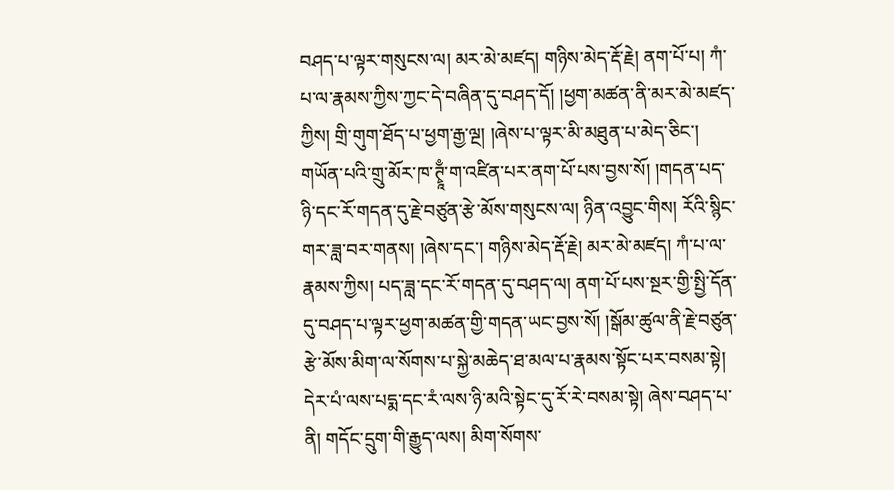བཤད་པ་ལྟར་གསུངས་ལ། མར་མེ་མཛད། གཉིས་མེད་རྡོ་རྗེ། ནག་པོ་པ། ཀཾ་པ་ལ་རྣམས་ཀྱིས་ཀྱང་དེ་བཞིན་དུ་བཤད་དོ། །ཕྱག་མཚན་ནི་མར་མེ་མཛད་ཀྱིས། གྲི་གུག་ཐོད་པ་ཕྱག་རྒྱ་ལྔ། །ཞེས་པ་ལྟར་མི་མཐུན་པ་མེད་ཅིང་། གཡོན་པའི་གྲུ་མོར་ཁ་ཊྭཱྃ་ག་འཛིན་པར་ནག་པོ་པས་བྱས་སོ། །གདན་པད་ཉི་དང་རོ་གདན་དུ་རྗེ་བཙུན་རྩེ་མོས་གསུངས་ལ། ཉིན་འབྱུང་གིས། རོའི་སྙིང་གར་ཟླ་བར་གནས། །ཞེས་དང་། གཉིས་མེད་རྡོ་རྗེ། མར་མེ་མཛད། ཀཾ་པ་ལ་རྣམས་ཀྱིས། པད་ཟླ་དང་རོ་གདན་དུ་བཤད་ལ། ནག་པོ་པས་སྔར་གྱི་སྤྱི་དོན་དུ་བཤད་པ་ལྟར་ཕྱག་མཚན་གྱི་གདན་ཡང་བྱས་སོ། །སྒོམ་ཚུལ་ནི་རྗེ་བཙུན་རྩེ་མོས་མིག་ལ་སོགས་པ་སྐྱེ་མཆེད་ཐ་མལ་པ་རྣམས་སྟོང་པར་བསམ་སྟེ། དེར་པཾ་ལས་པདྨ་དང་རཾ་ལས་ཉི་མའི་སྟེང་དུ་རོ་རེ་བསམ་སྟེ། ཞེས་བཤད་པ་ནི། གདོང་དྲུག་གི་རྒྱུད་ལས། མིག་སོགས་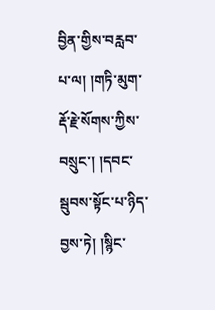བྱིན་གྱིས་བརླབ་པ་ལ། །གཏི་མུག་རྡོ་རྗེ་སོགས་ཀྱིས་བསྲུང་། །དབང་སྦུབས་སྟོང་པ་ཉིད་བྱས་ཏེ། །སྙིང་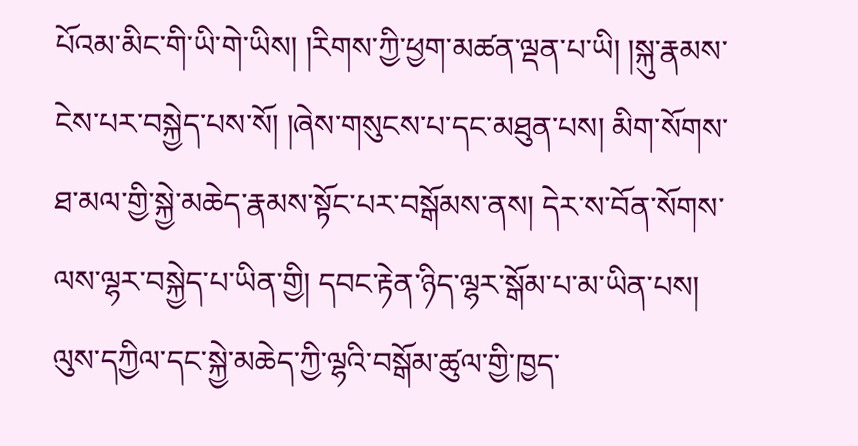པོའམ་མིང་གི་ཡི་གེ་ཡིས། །རིགས་ཀྱི་ཕྱག་མཚན་ལྡན་པ་ཡི། །སྐུ་རྣམས་ངེས་པར་བསྐྱེད་པས་སོ། །ཞེས་གསུངས་པ་དང་མཐུན་པས། མིག་སོགས་ཐ་མལ་གྱི་སྐྱེ་མཆེད་རྣམས་སྟོང་པར་བསྒོམས་ནས། དེར་ས་བོན་སོགས་ལས་ལྷར་བསྐྱེད་པ་ཡིན་གྱི། དབང་རྟེན་ཉིད་ལྷར་སྒོམ་པ་མ་ཡིན་པས། ལུས་དཀྱིལ་དང་སྐྱེ་མཆེད་ཀྱི་ལྷའི་བསྒོམ་ཚུལ་གྱི་ཁྱད་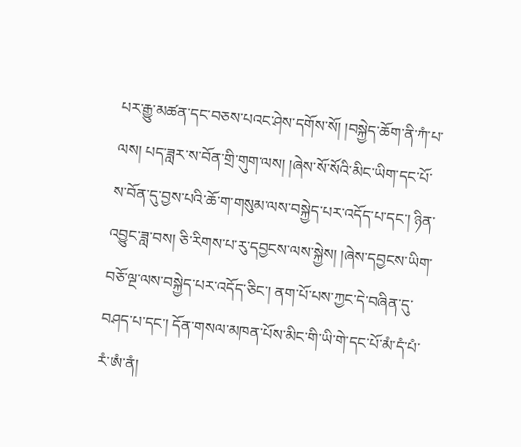པར་རྒྱུ་མཚན་དང་བཅས་པའང་ཤེས་དགོས་སོ། །བསྐྱེད་ཆོག་ནི་ཀཾ་པ་ལས། པད་ཟླར་ས་བོན་གྲི་གུག་ལས། །ཞེས་སོ་སོའི་མིང་ཡིག་དང་པོ་ས་བོན་དུ་བྱས་པའི་ཆོ་ག་གསུམ་ལས་བསྐྱེད་པར་འདོད་པ་དང་། ཉིན་འབྱུང་ཟླ་བས། ཅི་རིགས་པ་རུ་དབྱངས་ལས་སྐྱེས། །ཞེས་དབྱངས་ཡིག་བཅོ་ལྔ་ལས་བསྐྱེད་པར་འདོད་ཅིང་། ནག་པོ་པས་ཀྱང་དེ་བཞིན་དུ་བཤད་པ་དང་། དོན་གསལ་མཁན་པོས་མིང་གི་ཡི་གེ་དང་པོ་མཾ་དཾ་པཾ་རཾ་ཨཾ་ནཾ།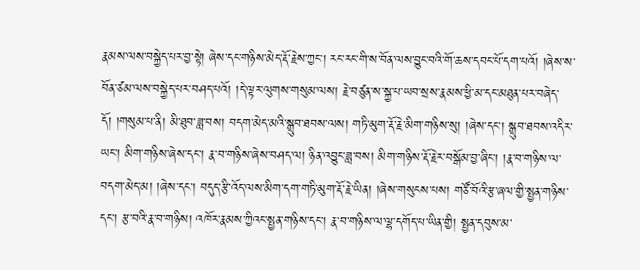རྣམས་ལས་བསྐྱེད་པར་བྱ་སྟེ། ཞེས་དང་གཉིས་མེད་རྡོ་རྗེས་ཀྱང་། རང་རང་གི་ས་བོན་ལས་བྱུང་བའི་གོ་ཆས་དབང་པོ་དག་པའོ། །ཞེས་ས་བོན་ཙམ་ལས་བསྐྱེད་པར་བཤད་པའོ། །དེ་ལྟར་ལུགས་གསུམ་ལས། རྗེ་བཙུན་ས་སྐྱ་པ་ཡབ་སྲས་རྣམས་ཕྱི་མ་དང་མཐུན་པར་བཞེད་དོ། །གསུམ་པ་ནི། མི་ཐུབ་ཟླ་བས། བདག་མེད་མའི་སྒྲུབ་ཐབས་ལས། གཏི་མུག་རྡོ་རྗེ་མིག་གཉིས་སུ། །ཞེས་དང་། སྒྲུབ་ཐབས་འདིར་ཡང་། མིག་གཉིས་ཞེས་དང་། རྣ་བ་གཉིས་ཞེས་བཤད་ལ། ཉིན་འབྱུང་ཟླ་བས། མིག་གཉིས་རྡོ་རྗེར་བསྒོམ་བྱ་ཞིང་། །རྣ་བ་གཉིས་ལ་བདག་མེད་མ། །ཞེས་དང་། བདུད་རྩི་འོད་ལས་མིག་དག་གཏི་མུག་རྡོ་རྗེ་ཡིན། །ཞེས་གསུངས་པས། གཙོ་བོའི་རྩ་ཞལ་གྱི་སྤྱན་གཉིས་དང་། རྩ་བའི་རྣ་བ་གཉིས། འཁོར་རྣམས་ཀྱིའང་སྤྱན་གཉིས་དང་། རྣ་བ་གཉིས་ལ་ལྷ་དགོད་པ་ཡིན་གྱི། སྤྱན་དབུས་མ་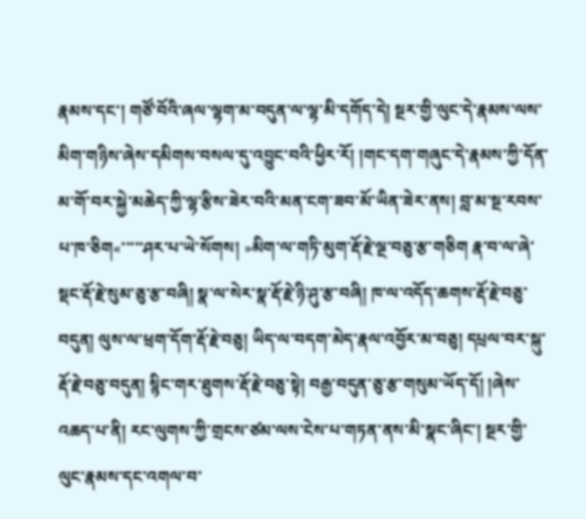རྣམས་དང་། གཙོ་བོའི་ཞལ་ལྷག་མ་བདུན་ལ་ལྷ་མི་དགོད་དེ། སྔར་གྱི་ལུང་དེ་རྣམས་ལས་མིག་གཉིས་ཞེས་དམིགས་བསལ་དུ་འབྱུང་བའི་ཕྱིར་རོ། །གང་དག་གཞུང་དེ་རྣམས་ཀྱི་དོན་མ་གོ་བར་སྐྱེ་མཆེད་ཀྱི་ལྷ་རྩིས་ཟེར་བའི་མན་ངག་ཟབ་མོ་ཡིན་ཟེར་ནས། བླ་མ་སྔ་རབས་པ་ཁ་ཅིག«་་་་་ཤར་པ་ཡེ་སོགས། »མིག་ལ་གཏི་མུག་རྡོ་རྗེ་ལྔ་བཅུ་རྩ་གཅིག རྣ་བ་ལ་ཞེ་སྡང་རྡོ་རྗེ་སུམ་ཅུ་རྩ་བཞི། སྣ་ལ་སེར་སྣ་རྡོ་རྗེ་ཉི་ཤུ་རྩ་བཞི། ཁ་ལ་འདོད་ཆགས་རྡོ་རྗེ་བཅུ་བདུན། ལུས་ལ་ཕྲག་དོག་རྡོ་རྗེ་བཅུ། ཡིད་ལ་བདག་མེད་རྣལ་འབྱོར་མ་བཅུ། དཔྲལ་བར་སྐུ་རྡོ་རྗེ་བཅུ་བདུན། སྙིང་གར་ཐུགས་རྡོ་རྗེ་བཅུ་སྟེ། བརྒྱ་བདུན་ཅུ་རྩ་གསུམ་ཡོད་དོ། །ཞེས་འཆད་པ་ནི། རང་ལུགས་ཀྱི་གྲངས་ཙམ་ལས་ངེས་པ་གཏན་ནས་མི་སྣང་ཞིང་། སྔར་གྱི་ལུང་རྣམས་དང་འགལ་བ་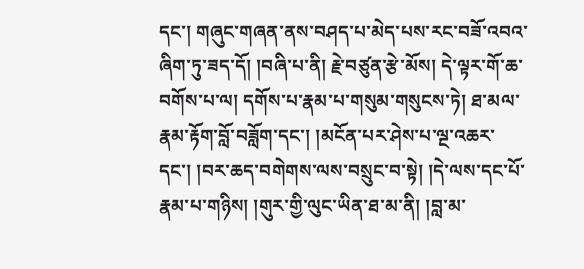དང་། གཞུང་གཞན་ནས་བཤད་པ་མེད་པས་རང་བཟོ་འབའ་ཞིག་ཏུ་ཟད་དོ། །བཞི་པ་ནི། རྗེ་བཙུན་རྩེ་མོས། དེ་ལྟར་གོ་ཆ་བགོས་པ་ལ། དགོས་པ་རྣམ་པ་གསུམ་གསུངས་ཏེ། ཐ་མལ་རྣམ་རྟོག་བློ་བཟློག་དང་། །མངོན་པར་ཤེས་པ་ལྔ་འཆར་དང་། །བར་ཆད་བགེགས་ལས་བསྲུང་བ་སྟེ། །དེ་ལས་དང་པོ་རྣམ་པ་གཉིས། །གུར་གྱི་ལུང་ཡིན་ཐ་མ་ནི། །བླ་མ་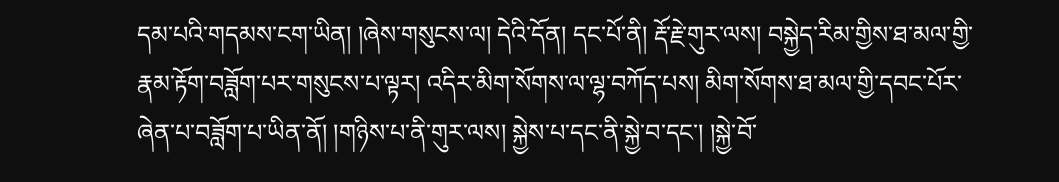དམ་པའི་གདམས་ངག་ཡིན། །ཞེས་གསུངས་ལ། དེའི་དོན། དང་པོ་ནི། རྡོ་རྗེ་གུར་ལས། བསྐྱེད་རིམ་གྱིས་ཐ་མལ་གྱི་རྣམ་རྟོག་བཟློག་པར་གསུངས་པ་ལྟར། འདིར་མིག་སོགས་ལ་ལྷ་བཀོད་པས། མིག་སོགས་ཐ་མལ་གྱི་དབང་པོར་ཞེན་པ་བཟློག་པ་ཡིན་ནོ། །གཉིས་པ་ནི་གུར་ལས། སྐྱེས་པ་དང་ནི་སྐྱེ་བ་དང་། །སྐྱེ་བོ་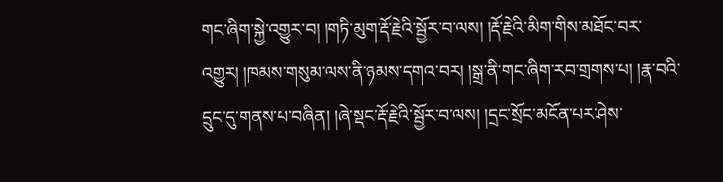གང་ཞིག་སྐྱེ་འགྱུར་བ། །གཏི་མུག་རྡོ་རྗེའི་སྦྱོར་བ་ལས། །རྡོ་རྗེའི་མིག་གིས་མཐོང་བར་འགྱུར། །ཁམས་གསུམ་ལས་ནི་ཉམས་དགའ་བར། །སྒྲ་ནི་གང་ཞིག་རབ་གྲགས་པ། །རྣ་བའི་དྲུང་དུ་གནས་པ་བཞིན། །ཞེ་སྡང་རྡོ་རྗེའི་སྦྱོར་བ་ལས། །དྲང་སྲོང་མངོན་པར་ཤེས་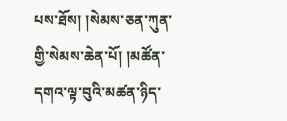པས་ཐོས། །སེམས་ཅན་ཀུན་གྱི་སེམས་ཆེན་པོ། །མཚོན་དགའ་ལྟ་བུའི་མཚན་ཉིད་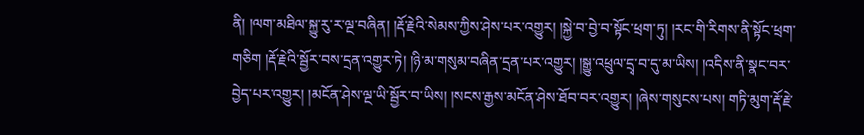ནི། །ལག་མཐིལ་སྐྱུ་རུ་ར་ལྔ་བཞིན། །རྡོ་རྗེའི་སེམས་ཀྱིས་ཤེས་པར་འགྱུར། །སྐྱེ་བ་བྱེ་བ་སྟོང་ཕྲག་ཏུ། །རང་གི་རིགས་ནི་སྟོང་ཕྲག་གཅིག །རྡོ་རྗེའི་སྦྱོར་བས་དྲན་འགྱུར་ཏེ། །ཉི་མ་གསུམ་བཞིན་དྲན་པར་འགྱུར། །སྒྱུ་འཕྲུལ་དྲྭ་བ་དུ་མ་ཡིས། །འདིས་ནི་སྣང་བར་བྱེད་པར་འགྱུར། །མངོན་ཤེས་ལྔ་ཡི་སྦྱོར་བ་ཡིས། །སངས་རྒྱས་མངོན་ཤེས་ཐོབ་བར་འགྱུར། །ཞེས་གསུངས་པས། གཏི་མུག་རྡོ་རྗེ་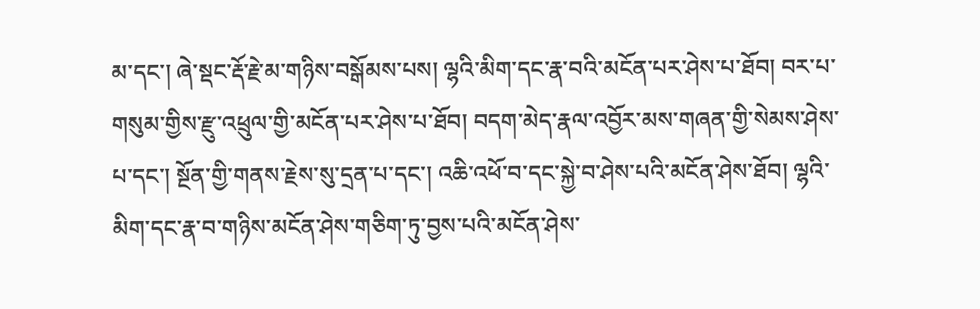མ་དང་། ཞེ་སྡང་རྡོ་རྗེ་མ་གཉིས་བསྒོམས་པས། ལྷའི་མིག་དང་རྣ་བའི་མངོན་པར་ཤེས་པ་ཐོབ། བར་པ་གསུམ་གྱིས་རྫུ་འཕྲུལ་གྱི་མངོན་པར་ཤེས་པ་ཐོབ། བདག་མེད་རྣལ་འབྱོར་མས་གཞན་གྱི་སེམས་ཤེས་པ་དང་། སྔོན་གྱི་གནས་རྗེས་སུ་དྲན་པ་དང་། འཆི་འཕོ་བ་དང་སྐྱེ་བ་ཤེས་པའི་མངོན་ཤེས་ཐོབ། ལྷའི་མིག་དང་རྣ་བ་གཉིས་མངོན་ཤེས་གཅིག་ཏུ་བྱས་པའི་མངོན་ཤེས་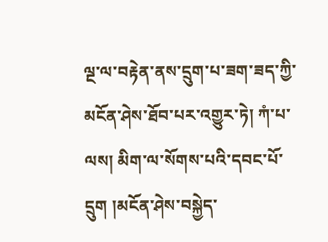ལྔ་ལ་བརྟེན་ནས་དྲུག་པ་ཟག་ཟད་ཀྱི་མངོན་ཤེས་ཐོབ་པར་འགྱུར་ཏེ། ཀཾ་པ་ལས། མིག་ལ་སོགས་པའི་དབང་པོ་དྲུག །མངོན་ཤེས་བསྐྱེད་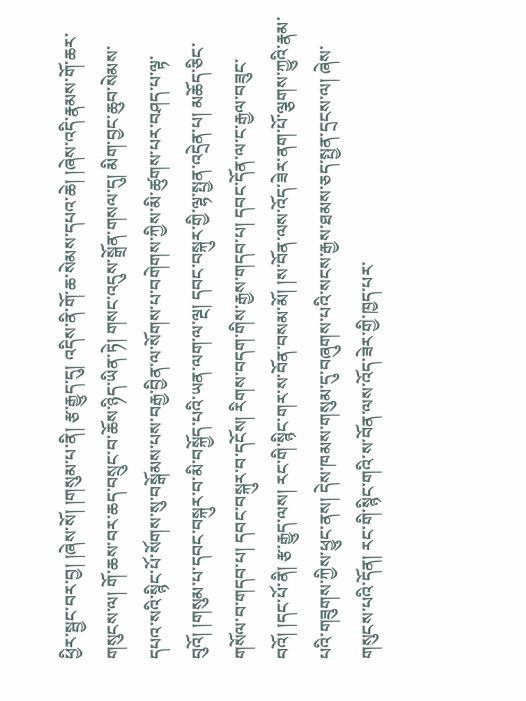ཕྱིར་སྦྱང་བར་བྱ། །ཞེས་སོ། །གསུམ་པ་ནི། རྩ་རྒྱུད་དུ། འདིས་ནི་གོ་ཆ་སེམས་དཔའ་ཆེ། །ཞེས་འདི་རྣམས་གོ་ཆར་གསུངས་ལ། གོ་ཆས་བར་ཆད་བསྲུང་བ་ཆོས་ཉིད་ཡིན་ཏེ། གསང་འདུས་སྒྲོན་གསལ་དུ། མིག་བྱང་ཆུབ་སེམས་དཔའ་སའི་སྙིང་པོ་སོགས་སུ་བསྒོམས་པས་བརྒྱ་བྱིན་ལ་སོགས་པ་བགེགས་ཀྱིས་མི་ཚུགས་པར་བཤད་པ་ལྟ་བུའོ། །གསུམ་པ་དབང་བསྐུར་བ་མི་བསྐྱོད་པའི་ཡན་ལག་ལ་ལྔ། དབང་བསྐུར་གྱི་ལྷ་སྤྱན་འདྲེན་པ། མཆོད་ཅིང་གསོལ་བ་གདབ་པ། དབང་བསྐུར་བ་དངོས། རིགས་བདག་གིས་རྒྱས་གདབ་པ། དབང་དོན་ལ་ང་རྒྱལ་བཟུང་བའོ། །དང་པོ་ནི། རྩ་རྒྱུད་ལས། རང་གི་སྙིང་གར་ས་བོན་བསམ་མོ། །ས་བོན་ལས་འོད་ཟེར་ནག་པོ་ལྕགས་ཀྱུའི་རྣམ་པའི་གཟུགས་ཀྱིས་ཕྱུང་ནས། དེས་ཁམས་གསུམ་དུ་བཞུགས་པའི་སངས་རྒྱས་ཐམས་ཅད་སྤྱན་དྲངས་ལ། ཞེས་གསུངས་པའི་དོན། རང་གི་སྙིང་གའི་ས་བོན་ལས་འོད་ཟེར་གྱི་ཁྱད་པར་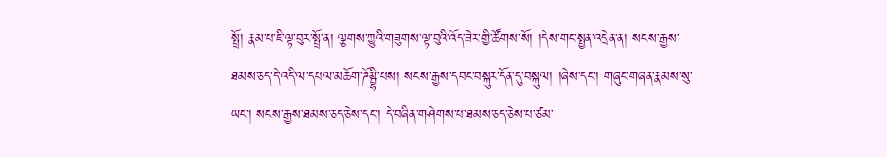སྤྲོ། རྣམ་པ་ཇི་ལྟ་བུར་སྤྲོ་ན། ལྕགས་ཀྱུའི་གཟུགས་ལྟ་བུའི་འོད་ཟེར་གྱི་ཚོགས་སོ། །དེས་གང་སྤྱན་འདྲེན་ན། སངས་རྒྱས་ཐམས་ཅད་དེ་འདི་ལ་དཔལ་མཆོག་ཌོམྦྷི་པས། སངས་རྒྱས་དབང་བསྐུར་དོན་དུ་བསྐུལ། །ཞེས་དང་། གཞུང་གཞན་རྣམས་སུ་ཡང་། སངས་རྒྱས་ཐམས་ཅད་ཅེས་དང་། དེ་བཞིན་གཤེགས་པ་ཐམས་ཅད་ཅེས་པ་ཙམ་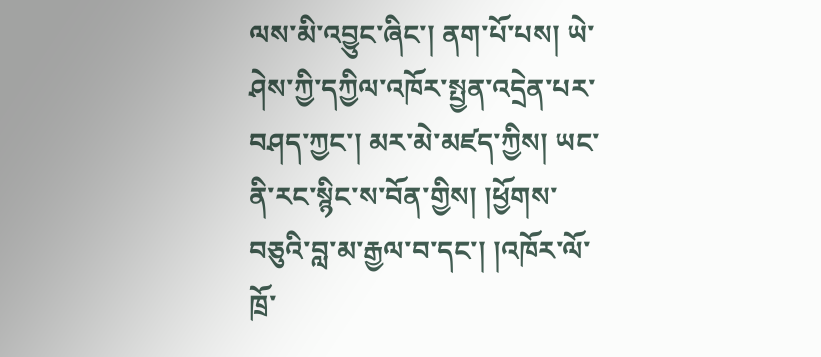ལས་མི་འབྱུང་ཞིང་། ནག་པོ་པས། ཡེ་ཤེས་ཀྱི་དཀྱིལ་འཁོར་སྤྱན་འདྲེན་པར་བཤད་ཀྱང་། མར་མེ་མཛད་ཀྱིས། ཡང་ནི་རང་སྙིང་ས་བོན་གྱིས། །ཕྱོགས་བཅུའི་བླ་མ་རྒྱལ་བ་དང་། །འཁོར་ལོ་ཁྲོ་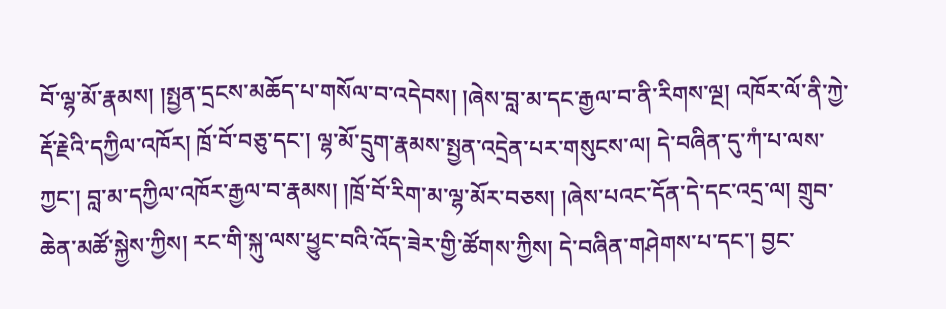བོ་ལྷ་མོ་རྣམས། །སྤྱན་དྲངས་མཆོད་པ་གསོལ་བ་འདེབས། །ཞེས་བླ་མ་དང་རྒྱལ་བ་ནི་རིགས་ལྔ། འཁོར་ལོ་ནི་ཀྱེ་རྡོ་རྗེའི་དཀྱིལ་འཁོར། ཁྲོ་བོ་བཅུ་དང་། ལྷ་མོ་དྲུག་རྣམས་སྤྱན་འདྲེན་པར་གསུངས་ལ། དེ་བཞིན་དུ་ཀཾ་པ་ལས་ཀྱང་། བླ་མ་དཀྱིལ་འཁོར་རྒྱལ་བ་རྣམས། །ཁྲོ་བོ་རིག་མ་ལྷ་མོར་བཅས། །ཞེས་པའང་དོན་དེ་དང་འདྲ་ལ། གྲུབ་ཆེན་མཚོ་སྐྱེས་ཀྱིས། རང་གི་སྐུ་ལས་ཕྱུང་བའི་འོད་ཟེར་གྱི་ཚོགས་ཀྱིས། དེ་བཞིན་གཤེགས་པ་དང་། བྱང་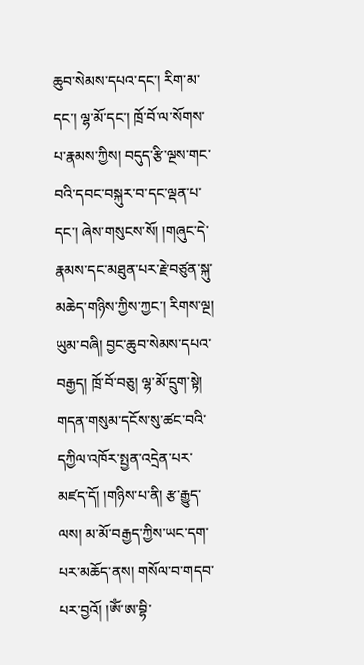ཆུབ་སེམས་དཔའ་དང་། རིག་མ་དང་། ལྷ་མོ་དང་། ཁྲོ་བོ་ལ་སོགས་པ་རྣམས་ཀྱིས། བདུད་རྩི་ལྔས་གང་བའི་དབང་བསྐུར་བ་དང་ལྡན་པ་དང་། ཞེས་གསུངས་སོ། །གཞུང་དེ་རྣམས་དང་མཐུན་པར་རྗེ་བཙུན་སྐུ་མཆེད་གཉིས་ཀྱིས་ཀྱང་། རིགས་ལྔ། ཡུམ་བཞི། བྱང་ཆུབ་སེམས་དཔའ་བརྒྱད། ཁྲོ་བོ་བཅུ། ལྷ་མོ་དྲུག་སྟེ། གདན་གསུམ་དངོས་སུ་ཚང་བའི་དཀྱིལ་འཁོར་སྤྱན་འདྲེན་པར་མཛད་དོ། །གཉིས་པ་ནི། རྩ་རྒྱུད་ལས། མ་མོ་བརྒྱད་ཀྱིས་ཡང་དག་པར་མཆོད་ནས། གསོལ་བ་གདབ་པར་བྱའོ། །ཨོཾ་ཨ་བྷི་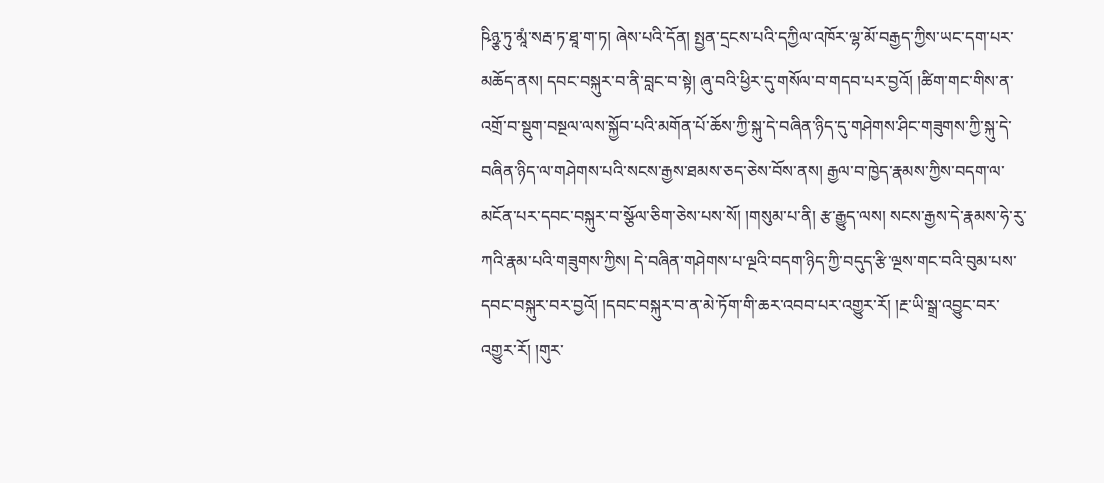ཥིཉྩ་ཏུ་མཱཾ་སརྦ་ཏ་ཐཱ་ག་ཏ། ཞེས་པའི་དོན། སྤྱན་དྲངས་པའི་དཀྱིལ་འཁོར་ལྷ་མོ་བརྒྱད་ཀྱིས་ཡང་དག་པར་མཆོད་ནས། དབང་བསྐུར་བ་ནི་བླང་བ་སྟེ། ཞུ་བའི་ཕྱིར་དུ་གསོལ་བ་གདབ་པར་བྱའོ། །ཚིག་གང་གིས་ན་འགྲོ་བ་སྡུག་བསྔལ་ལས་སྐྱོབ་པའི་མགོན་པོ་ཆོས་ཀྱི་སྐུ་དེ་བཞིན་ཉིད་དུ་གཤེགས་ཤིང་གཟུགས་ཀྱི་སྐུ་དེ་བཞིན་ཉིད་ལ་གཤེགས་པའི་སངས་རྒྱས་ཐམས་ཅད་ཅེས་བོས་ནས། རྒྱལ་བ་ཁྱེད་རྣམས་ཀྱིས་བདག་ལ་མངོན་པར་དབང་བསྐུར་བ་སྩོལ་ཅིག་ཅེས་པས་སོ། །གསུམ་པ་ནི། རྩ་རྒྱུད་ལས། སངས་རྒྱས་དེ་རྣམས་ཧེ་རུ་ཀའི་རྣམ་པའི་གཟུགས་ཀྱིས། དེ་བཞིན་གཤེགས་པ་ལྔའི་བདག་ཉིད་ཀྱི་བདུད་རྩི་ལྔས་གང་བའི་བུམ་པས་དབང་བསྐུར་བར་བྱའོ། །དབང་བསྐུར་བ་ན་མེ་ཏོག་གི་ཆར་འབབ་པར་འགྱུར་རོ། །རྔ་ཡི་སྒྲ་འབྱུང་བར་འགྱུར་རོ། །གུར་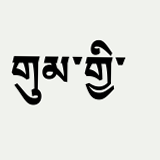གུམ་གྱི་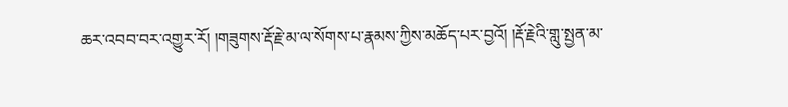ཆར་འབབ་བར་འགྱུར་རོ། །གཟུགས་རྡོ་རྗེ་མ་ལ་སོགས་པ་རྣམས་ཀྱིས་མཆོད་པར་བྱའོ། །རྡོ་རྗེའི་གླུ་སྤྱན་མ་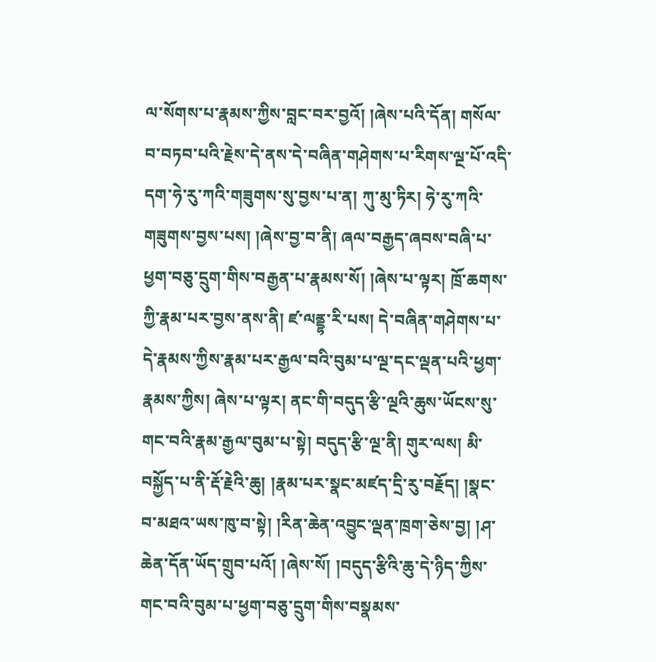ལ་སོགས་པ་རྣམས་ཀྱིས་བླང་བར་བྱའོ། །ཞེས་པའི་དོན། གསོལ་བ་བཏབ་པའི་རྗེས་དེ་ནས་དེ་བཞིན་གཤེགས་པ་རིགས་ལྔ་པོ་འདི་དག་ཧེ་རུ་ཀའི་གཟུགས་སུ་བྱས་པ་ན། ཀུ་མུ་ཏིར། ཧེ་རུ་ཀའི་གཟུགས་བྱས་པས། །ཞེས་བྱ་བ་ནི། ཞལ་བརྒྱད་ཞབས་བཞི་པ་ཕྱག་བཅུ་དྲུག་གིས་བརྒྱན་པ་རྣམས་སོ། །ཞེས་པ་ལྟར། ཁྲོ་ཆགས་ཀྱི་རྣམ་པར་བྱས་ནས་ནི། ཛ་ལནྡྷ་རི་པས། དེ་བཞིན་གཤེགས་པ་དེ་རྣམས་ཀྱིས་རྣམ་པར་རྒྱལ་བའི་བུམ་པ་ལྔ་དང་ལྡན་པའི་ཕྱག་རྣམས་ཀྱིས། ཞེས་པ་ལྟར། ནང་གི་བདུད་རྩི་ལྔའི་ཆུས་ཡོངས་སུ་གང་བའི་རྣམ་རྒྱལ་བུམ་པ་སྟེ། བདུད་རྩི་ལྔ་ནི། གུར་ལས། མི་བསྐྱོད་པ་ནི་རྡོ་རྗེའི་ཆུ། །རྣམ་པར་སྣང་མཛད་དྲི་རུ་བརྗོད། །སྣང་བ་མཐའ་ཡས་ཁུ་བ་སྟེ། །རིན་ཆེན་འབྱུང་ལྡན་ཁྲག་ཅེས་བྱ། །ཤ་ཆེན་དོན་ཡོད་གྲུབ་པའོ། །ཞེས་སོ། །བདུད་རྩིའི་ཆུ་དེ་ཉིད་ཀྱིས་གང་བའི་བུམ་པ་ཕྱག་བཅུ་དྲུག་གིས་བསྣམས་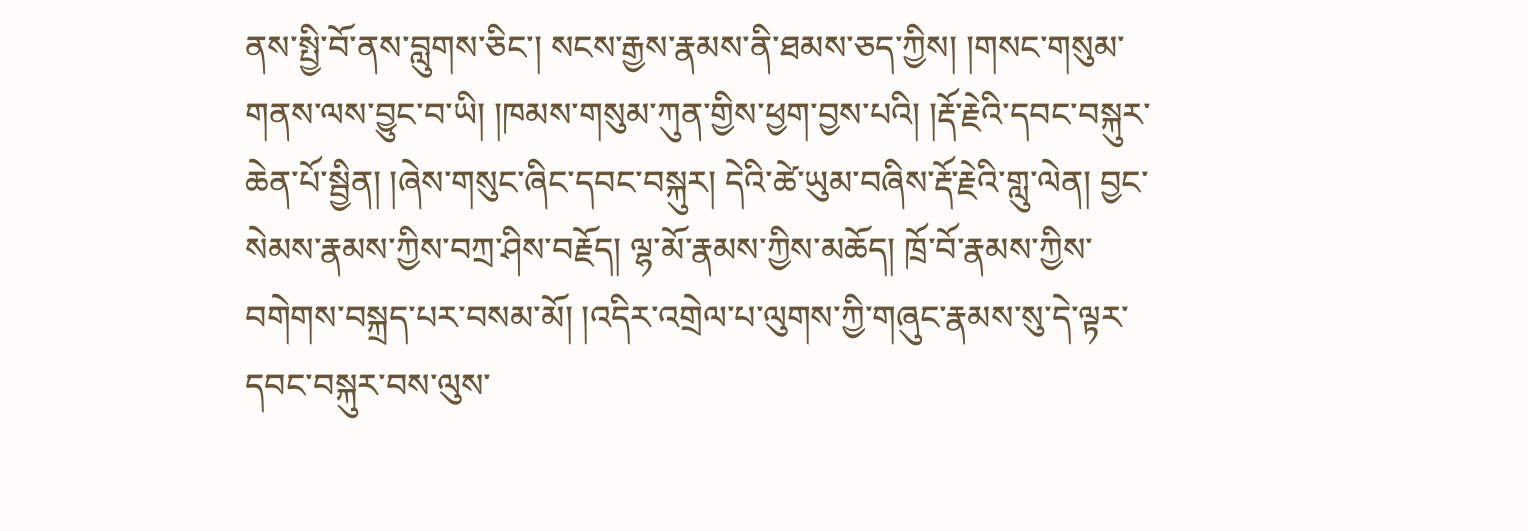ནས་སྤྱི་བོ་ནས་བླུགས་ཅིང་། སངས་རྒྱས་རྣམས་ནི་ཐམས་ཅད་ཀྱིས། །གསང་གསུམ་གནས་ལས་བྱུང་བ་ཡི། །ཁམས་གསུམ་ཀུན་གྱིས་ཕྱག་བྱས་པའི། །རྡོ་རྗེའི་དབང་བསྐུར་ཆེན་པོ་སྦྱིན། །ཞེས་གསུང་ཞིང་དབང་བསྐུར། དེའི་ཚེ་ཡུམ་བཞིས་རྡོ་རྗེའི་གླུ་ལེན། བྱང་སེམས་རྣམས་ཀྱིས་བཀྲ་ཤིས་བརྗོད། ལྷ་མོ་རྣམས་ཀྱིས་མཆོད། ཁྲོ་བོ་རྣམས་ཀྱིས་བགེགས་བསྐྲད་པར་བསམ་མོ། །འདིར་འགྲེལ་པ་ལུགས་ཀྱི་གཞུང་རྣམས་སུ་དེ་ལྟར་དབང་བསྐུར་བས་ལུས་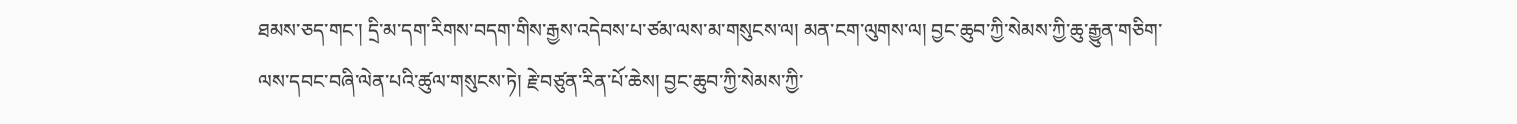ཐམས་ཅད་གང་། དྲི་མ་དག་རིགས་བདག་གིས་རྒྱས་འདེབས་པ་ཙམ་ལས་མ་གསུངས་ལ། མན་ངག་ལུགས་ལ། བྱང་ཆུབ་ཀྱི་སེམས་ཀྱི་ཆུ་རྒྱུན་གཅིག་ལས་དབང་བཞི་ལེན་པའི་ཚུལ་གསུངས་ཏེ། རྗེ་བཙུན་རིན་པོ་ཆེས། བྱང་ཆུབ་ཀྱི་སེམས་ཀྱི་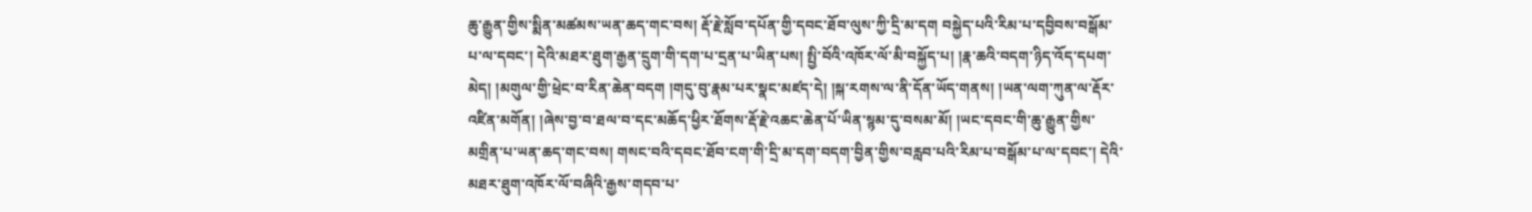ཆུ་རྒྱུན་གྱིས་སྨིན་མཚམས་ཡན་ཆད་གང་བས། རྡོ་རྗེ་སློབ་དཔོན་གྱི་དབང་ཐོབ་ལུས་ཀྱི་དྲི་མ་དག བསྐྱེད་པའི་རིམ་པ་དབྱིབས་བསྒོམ་པ་ལ་དབང་། དེའི་མཐར་ཐུག་རྒྱན་དྲུག་གི་དག་པ་དྲན་པ་ཡིན་པས། སྤྱི་བོའི་འཁོར་ལོ་མི་བསྐྱོད་པ། །རྣ་ཆའི་བདག་ཉིད་འོད་དཔག་མེད། །མགུལ་གྱི་ཕྲེང་བ་རིན་ཆེན་བདག །གདུ་བུ་རྣམ་པར་སྣང་མཛད་དེ། །སྐ་རགས་ལ་ནི་དོན་ཡོད་གནས། །ཡན་ལག་ཀུན་ལ་རྡོར་འཛིན་མགོན། །ཞེས་བྱ་བ་ཐལ་བ་དང་མཆོད་ཕྱིར་ཐོགས་རྡོ་རྗེ་འཆང་ཆེན་པོ་ཡིན་སྙམ་དུ་བསམ་མོ། །ཡང་དབང་གི་ཆུ་རྒྱུན་གྱིས་མགྲིན་པ་ཡན་ཆད་གང་བས། གསང་བའི་དབང་ཐོབ་ངག་གི་དྲི་མ་དག་བདག་བྱིན་གྱིས་བརླབ་པའི་རིམ་པ་བསྒོམ་པ་ལ་དབང་། དེའི་མཐར་ཐུག་འཁོར་ལོ་བཞིའི་རྒྱས་གདབ་པ་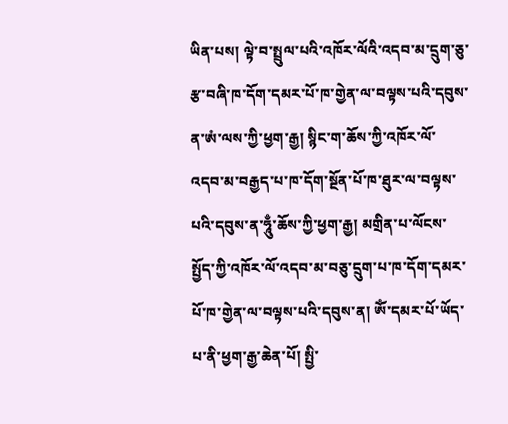ཡིན་པས། ལྟེ་བ་སྤྲུལ་པའི་འཁོར་ལོའི་འདབ་མ་དྲུག་ཅུ་རྩ་བཞི་ཁ་དོག་དམར་པོ་ཁ་གྱེན་ལ་བལྟས་པའི་དབུས་ན་ཨཾ་ལས་ཀྱི་ཕྱག་རྒྱ། སྙིང་ག་ཆོས་ཀྱི་འཁོར་ལོ་འདབ་མ་བརྒྱད་པ་ཁ་དོག་སྔོན་པོ་ཁ་ཐུར་ལ་བལྟས་པའི་དབུས་ན་ཧཱུྃ་ཆོས་ཀྱི་ཕྱག་རྒྱ། མགྲིན་པ་ལོངས་སྤྱོད་ཀྱི་འཁོར་ལོ་འདབ་མ་བཅུ་དྲུག་པ་ཁ་དོག་དམར་པོ་ཁ་གྱེན་ལ་བལྟས་པའི་དབུས་ན། ཨོཾ་དམར་པོ་ཡོད་པ་ནི་ཕྱག་རྒྱ་ཆེན་པོ། སྤྱི་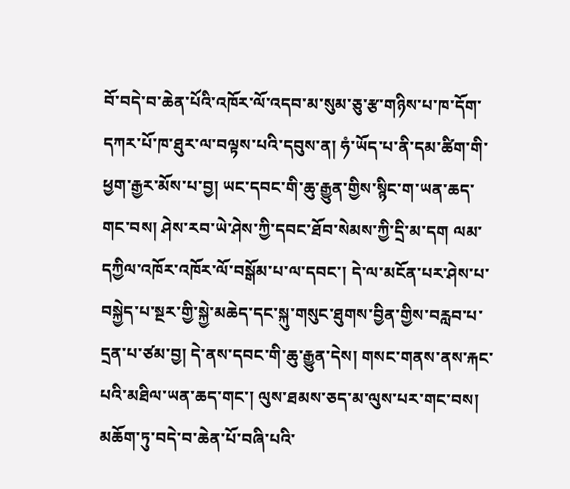བོ་བདེ་བ་ཆེན་པོའི་འཁོར་ལོ་འདབ་མ་སུམ་ཅུ་རྩ་གཉིས་པ་ཁ་དོག་དཀར་པོ་ཁ་ཐུར་ལ་བལྟས་པའི་དབུས་ན། ཧཾ་ཡོད་པ་ནི་དམ་ཚིག་གི་ཕྱག་རྒྱར་མོས་པ་བྱ། ཡང་དབང་གི་ཆུ་རྒྱུན་གྱིས་སྙིང་ག་ཡན་ཆད་གང་བས། ཤེས་རབ་ཡེ་ཤེས་ཀྱི་དབང་ཐོབ་སེམས་ཀྱི་དྲི་མ་དག ལམ་དཀྱིལ་འཁོར་འཁོར་ལོ་བསྒོམ་པ་ལ་དབང་། དེ་ལ་མངོན་པར་ཤེས་པ་བསྐྱེད་པ་སྔར་གྱི་སྐྱེ་མཆེད་དང་སྐུ་གསུང་ཐུགས་བྱིན་གྱིས་བརླབ་པ་དྲན་པ་ཙམ་བྱ། དེ་ནས་དབང་གི་ཆུ་རྒྱུན་དེས། གསང་གནས་ནས་རྐང་པའི་མཐིལ་ཡན་ཆད་གང་། ལུས་ཐམས་ཅད་མ་ལུས་པར་གང་བས། མཆོག་ཏུ་བདེ་བ་ཆེན་པོ་བཞི་པའི་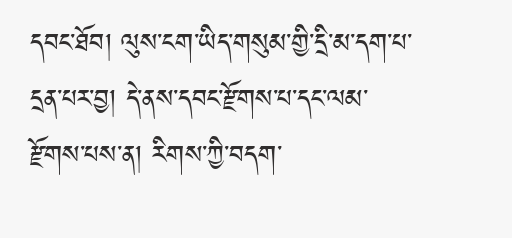དབང་ཐོབ། ལུས་ངག་ཡིད་གསུམ་གྱི་དྲི་མ་དག་པ་དྲན་པར་བྱ། དེ་ནས་དབང་རྫོགས་པ་དང་ལམ་རྫོགས་པས་ན། རིགས་ཀྱི་བདག་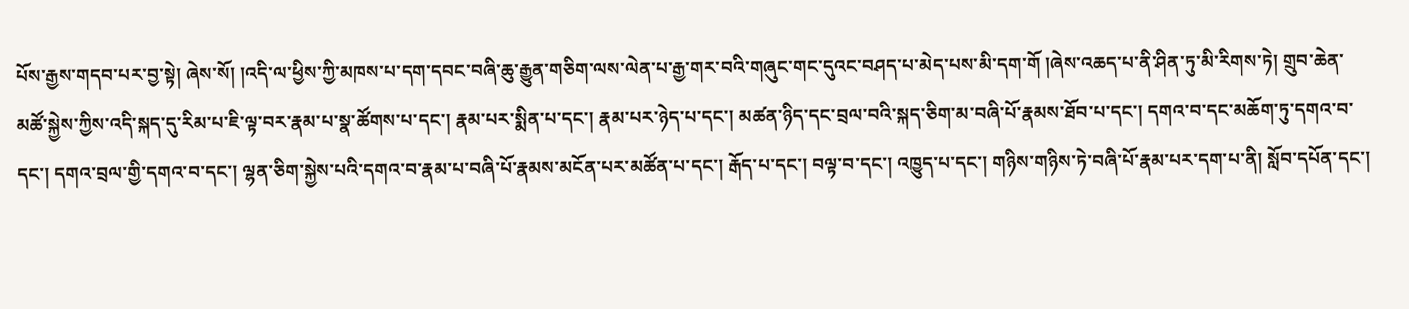པོས་རྒྱས་གདབ་པར་བྱ་སྟེ། ཞེས་སོ། །འདི་ལ་ཕྱིས་ཀྱི་མཁས་པ་དག་དབང་བཞི་ཆུ་རྒྱུན་གཅིག་ལས་ལེན་པ་རྒྱ་གར་བའི་གཞུང་གང་དུའང་བཤད་པ་མེད་པས་མི་དག་གོ །ཞེས་འཆད་པ་ནི་ཤིན་ཏུ་མི་རིགས་ཏེ། གྲུབ་ཆེན་མཚོ་སྐྱེས་ཀྱིས་འདི་སྐད་དུ་རིམ་པ་ཇི་ལྟ་བར་རྣམ་པ་སྣ་ཚོགས་པ་དང་། རྣམ་པར་སྨིན་པ་དང་། རྣམ་པར་ཉེད་པ་དང་། མཚན་ཉིད་དང་བྲལ་བའི་སྐད་ཅིག་མ་བཞི་པོ་རྣམས་ཐོབ་པ་དང་། དགའ་བ་དང་མཆོག་ཏུ་དགའ་བ་དང་། དགའ་བྲལ་གྱི་དགའ་བ་དང་། ལྷན་ཅིག་སྐྱེས་པའི་དགའ་བ་རྣམ་པ་བཞི་པོ་རྣམས་མངོན་པར་མཚོན་པ་དང་། རྒོད་པ་དང་། བལྟ་བ་དང་། འཁྱུད་པ་དང་། གཉིས་གཉིས་ཏེ་བཞི་པོ་རྣམ་པར་དག་པ་ནི། སློབ་དཔོན་དང་།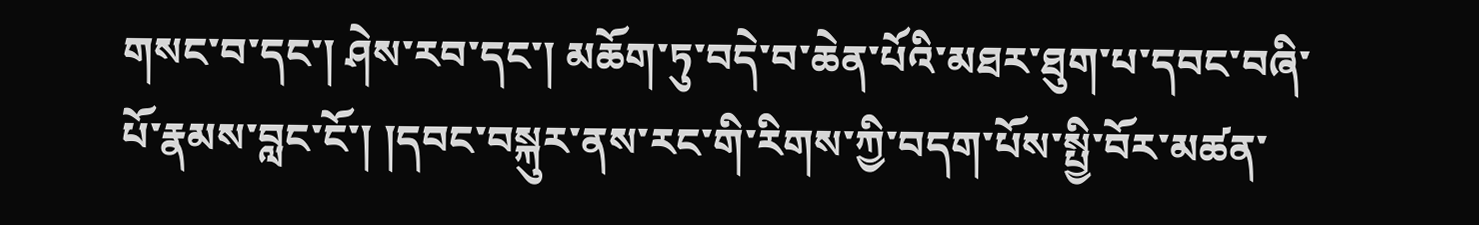གསང་བ་དང་། ཤེས་རབ་དང་། མཆོག་ཏུ་བདེ་བ་ཆེན་པོའི་མཐར་ཐུག་པ་དབང་བཞི་པོ་རྣམས་བླང་ངོ་། །དབང་བསྐུར་ནས་རང་གི་རིགས་ཀྱི་བདག་པོས་སྤྱི་བོར་མཚན་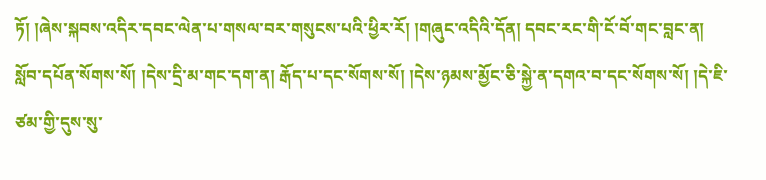ཏོ། །ཞེས་སྐབས་འདིར་དབང་ལེན་པ་གསལ་བར་གསུངས་པའི་ཕྱིར་རོ། །གཞུང་འདིའི་དོན། དབང་རང་གི་ངོ་བོ་གང་བླང་ན། སློབ་དཔོན་སོགས་སོ། །དེས་དྲི་མ་གང་དག་ན། རྒོད་པ་དང་སོགས་སོ། །དེས་ཉམས་མྱོང་ཅི་སྐྱེ་ན་དགའ་བ་དང་སོགས་སོ། །དེ་ཇི་ཙམ་གྱི་དུས་སུ་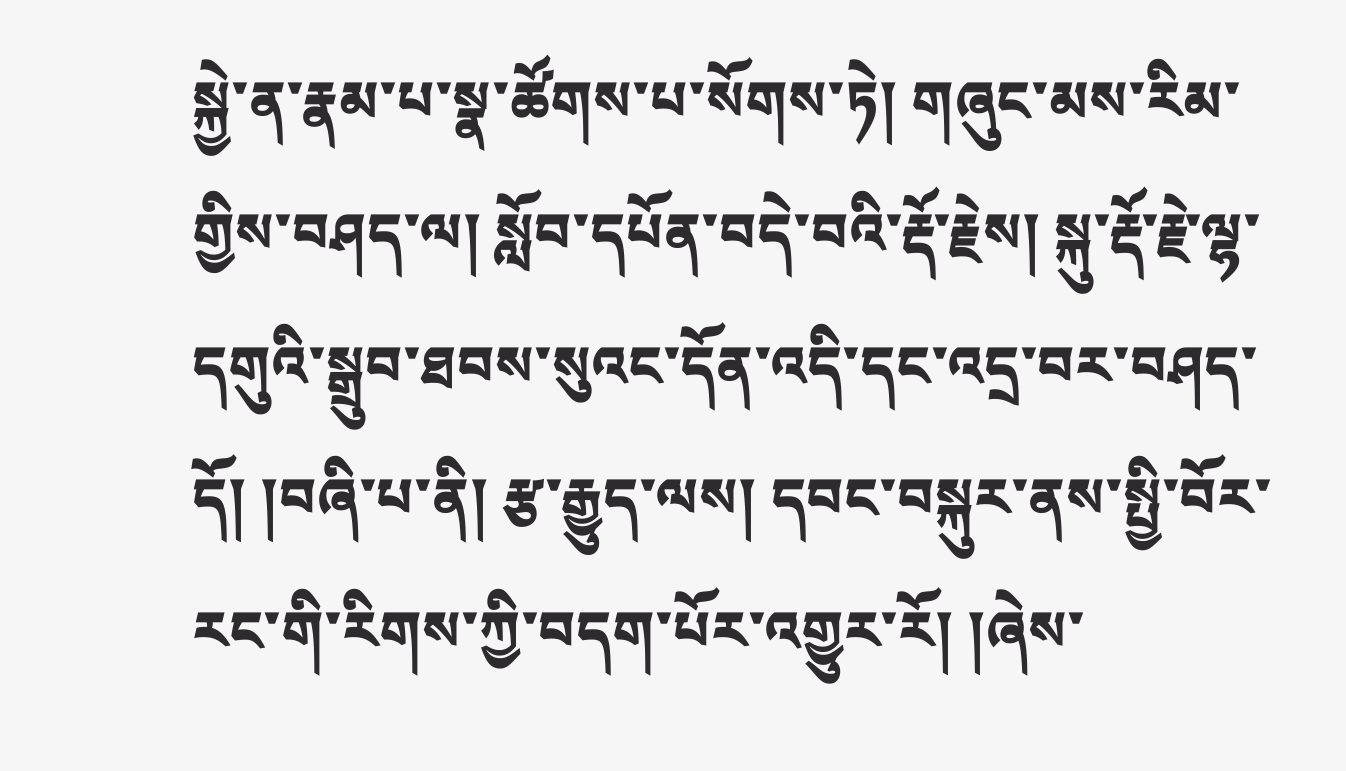སྐྱེ་ན་རྣམ་པ་སྣ་ཚོགས་པ་སོགས་ཏེ། གཞུང་མས་རིམ་གྱིས་བཤད་ལ། སློབ་དཔོན་བདེ་བའི་རྡོ་རྗེས། སྐུ་རྡོ་རྗེ་ལྷ་དགུའི་སྒྲུབ་ཐབས་སུའང་དོན་འདི་དང་འདྲ་བར་བཤད་དོ། །བཞི་པ་ནི། རྩ་རྒྱུད་ལས། དབང་བསྐུར་ནས་སྤྱི་བོར་རང་གི་རིགས་ཀྱི་བདག་པོར་འགྱུར་རོ། །ཞེས་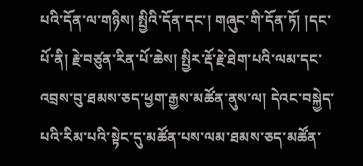པའི་དོན་ལ་གཉིས། སྤྱིའི་དོན་དང་། གཞུང་གི་དོན་ཏོ། །དང་པོ་ནི། རྗེ་བཙུན་རིན་པོ་ཆེས། སྤྱིར་རྡོ་རྗེ་ཐེག་པའི་ལམ་དང་འབྲས་བུ་ཐམས་ཅད་ཕྱག་རྒྱས་མཚོན་ནུས་ལ། དེའང་བསྐྱེད་པའི་རིམ་པའི་སྟེང་དུ་མཚོན་པས་ལམ་ཐམས་ཅད་མཚོན་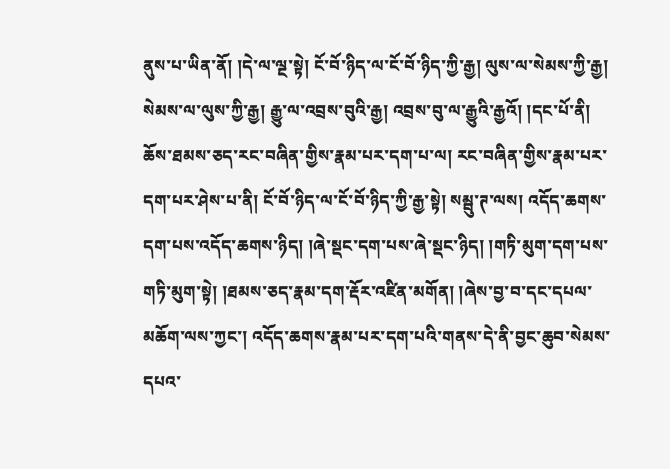ནུས་པ་ཡིན་ནོ། །དེ་ལ་ལྔ་སྟེ། ངོ་བོ་ཉིད་ལ་ངོ་བོ་ཉིད་ཀྱི་རྒྱ། ལུས་ལ་སེམས་ཀྱི་རྒྱ། སེམས་ལ་ལུས་ཀྱི་རྒྱ། རྒྱུ་ལ་འབྲས་བུའི་རྒྱ། འབྲས་བུ་ལ་རྒྱུའི་རྒྱའོ། །དང་པོ་ནི། ཆོས་ཐམས་ཅད་རང་བཞིན་གྱིས་རྣམ་པར་དག་པ་ལ། རང་བཞིན་གྱིས་རྣམ་པར་དག་པར་ཤེས་པ་ནི། ངོ་བོ་ཉིད་ལ་ངོ་བོ་ཉིད་ཀྱི་རྒྱ་སྟེ། སམྦུ་ཊ་ལས། འདོད་ཆགས་དག་པས་འདོད་ཆགས་ཉིད། །ཞེ་སྡང་དག་པས་ཞེ་སྡང་ཉིད། །གཏི་མུག་དག་པས་གཏི་མུག་སྟེ། །ཐམས་ཅད་རྣམ་དག་རྡོར་འཛིན་མགོན། །ཞེས་བྱ་བ་དང་དཔལ་མཆོག་ལས་ཀྱང་། འདོད་ཆགས་རྣམ་པར་དག་པའི་གནས་དེ་ནི་བྱང་ཆུབ་སེམས་དཔའ་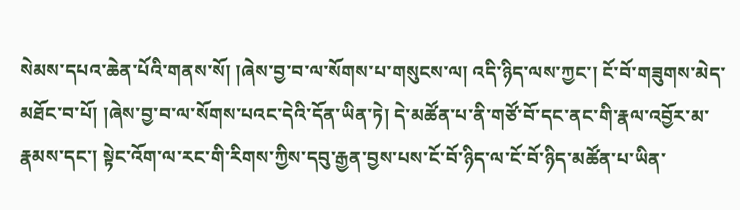སེམས་དཔའ་ཆེན་པོའི་གནས་སོ། །ཞེས་བྱ་བ་ལ་སོགས་པ་གསུངས་ལ། འདི་ཉིད་ལས་ཀྱང་། ངོ་བོ་གཟུགས་མེད་མཐོང་བ་པོ། །ཞེས་བྱ་བ་ལ་སོགས་པའང་དེའི་དོན་ཡིན་ཏེ། དེ་མཚོན་པ་ནི་གཙོ་བོ་དང་ནང་གི་རྣལ་འབྱོར་མ་རྣམས་དང་། སྟེང་འོག་ལ་རང་གི་རིགས་ཀྱིས་དབུ་རྒྱན་བྱས་པས་ངོ་བོ་ཉིད་ལ་ངོ་བོ་ཉིད་མཚོན་པ་ཡིན་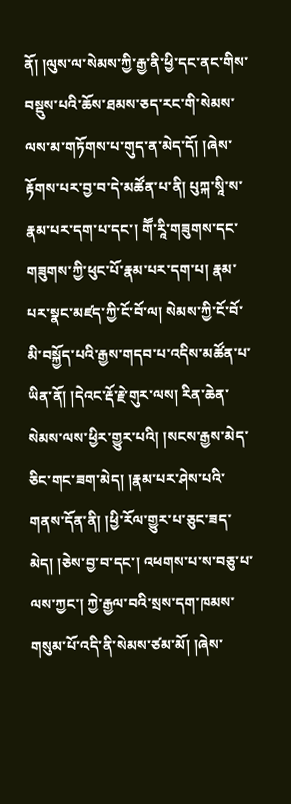ནོ། །ལུས་ལ་སེམས་ཀྱི་རྒྱ་ནི་ཕྱི་དང་ནང་གིས་བསྡུས་པའི་ཆོས་ཐམས་ཅད་རང་གི་སེམས་ལས་མ་གཏོགས་པ་གུད་ན་མེད་དོ། །ཞེས་རྟོགས་པར་བྱ་བ་དེ་མཚོན་པ་ནི། པུཀྐ་སཱི་ས་རྣམ་པར་དག་པ་དང་། གཽ་རཱི་གཟུགས་དང་གཟུགས་ཀྱི་ཕུང་པོ་རྣམ་པར་དག་པ། རྣམ་པར་སྣང་མཛད་ཀྱི་ངོ་བོ་ལ། སེམས་ཀྱི་ངོ་བོ་མི་བསྐྱོད་པའི་རྒྱས་གདབ་པ་འདིས་མཚོན་པ་ཡིན་ནོ། །དེའང་རྡོ་རྗེ་གུར་ལས། རིན་ཆེན་སེམས་ལས་ཕྱིར་གྱུར་པའི། །སངས་རྒྱས་མེད་ཅིང་གང་ཟག་མེད། །རྣམ་པར་ཤེས་པའི་གནས་དོན་ནི། །ཕྱི་རོལ་གྱུར་པ་ཅུང་ཟད་མེད། །ཅེས་བྱ་བ་དང་། འཕགས་པ་ས་བཅུ་པ་ལས་ཀྱང་། ཀྱེ་རྒྱལ་བའི་སྲས་དག་ཁམས་གསུམ་པོ་འདི་ནི་སེམས་ཙམ་མོ། །ཞེས་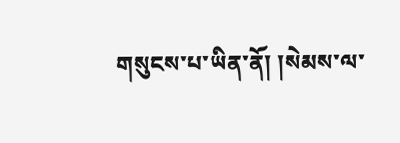གསུངས་པ་ཡིན་ནོ། །སེམས་ལ་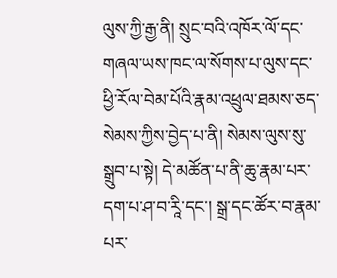ལུས་ཀྱི་རྒྱ་ནི། སྲུང་བའི་འཁོར་ལོ་དང་གཞལ་ཡས་ཁང་ལ་སོགས་པ་ལུས་དང་ཕྱི་རོལ་བེམ་པོའི་རྣམ་འཕྲུལ་ཐམས་ཅད་སེམས་ཀྱིས་བྱེད་པ་ནི། སེམས་ལུས་སུ་སྒྲུབ་པ་སྟེ། དེ་མཚོན་པ་ནི་ཆུ་རྣམ་པར་དག་པ་ཤ་བ་རཱི་དང་། སྒྲ་དང་ཚོར་བ་རྣམ་པར་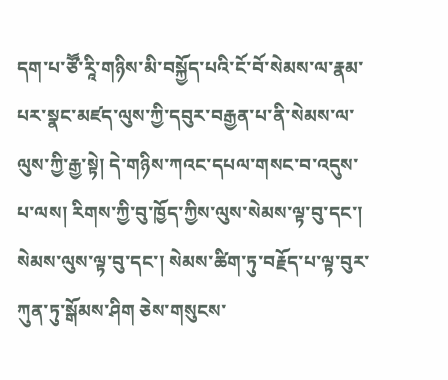དག་པ་ཙཽ་རཱི་གཉིས་མི་བསྐྱོད་པའི་ངོ་བོ་སེམས་ལ་རྣམ་པར་སྣང་མཛད་ལུས་ཀྱི་དབུར་བརྒྱན་པ་ནི་སེམས་ལ་ལུས་ཀྱི་རྒྱ་སྟེ། དེ་གཉིས་ཀའང་དཔལ་གསང་བ་འདུས་པ་ལས། རིགས་ཀྱི་བུ་ཁྱོད་ཀྱིས་ལུས་སེམས་ལྟ་བུ་དང་། སེམས་ལུས་ལྟ་བུ་དང་། སེམས་ཚིག་ཏུ་བརྗོད་པ་ལྟ་བུར་ཀུན་ཏུ་སྒོམས་ཤིག ཅེས་གསུངས་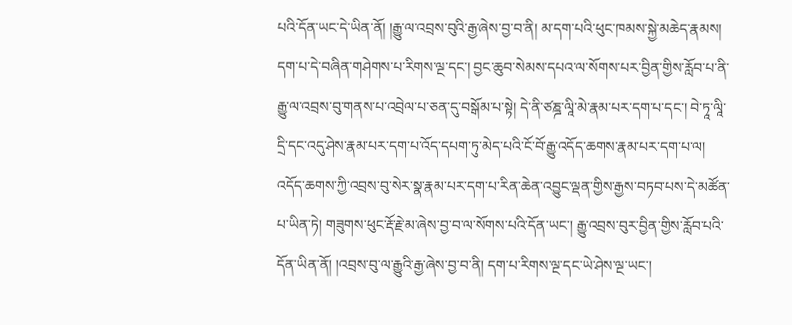པའི་དོན་ཡང་དེ་ཡིན་ནོ། །རྒྱུ་ལ་འབྲས་བུའི་རྒྱ་ཞེས་བྱ་བ་ནི། མ་དག་པའི་ཕུང་ཁམས་སྐྱེ་མཆེད་རྣམས། དག་པ་དེ་བཞིན་གཤེགས་པ་རིགས་ལྔ་དང་། བྱང་ཆུབ་སེམས་དཔའ་ལ་སོགས་པར་བྱིན་གྱིས་རློབ་པ་ནི་རྒྱུ་ལ་འབྲས་བུ་གནས་པ་འབྲེལ་པ་ཅན་དུ་བསྒོམ་པ་སྟེ། དེ་ནི་ཙཎྜ་ལཱི་མེ་རྣམ་པར་དག་པ་དང་། བེ་ཏཱ་ལཱི་དྲི་དང་འདུ་ཤེས་རྣམ་པར་དག་པ་འོད་དཔག་ཏུ་མེད་པའི་ངོ་བོ་རྒྱུ་འདོད་ཆགས་རྣམ་པར་དག་པ་ལ། འདོད་ཆགས་ཀྱི་འབྲས་བུ་སེར་སྣ་རྣམ་པར་དག་པ་རིན་ཆེན་འབྱུང་ལྡན་གྱིས་རྒྱས་བཏབ་པས་དེ་མཚོན་པ་ཡིན་ཏེ། གཟུགས་ཕུང་རྡོ་རྗེ་མ་ཞེས་བྱ་བ་ལ་སོགས་པའི་དོན་ཡང་། རྒྱུ་འབྲས་བུར་བྱིན་གྱིས་རློབ་པའི་དོན་ཡིན་ནོ། །འབྲས་བུ་ལ་རྒྱུའི་རྒྱ་ཞེས་བྱ་བ་ནི། དག་པ་རིགས་ལྔ་དང་ཡེ་ཤེས་ལྔ་ཡང་།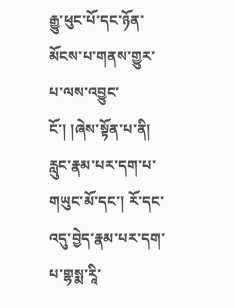རྒྱུ་ཕུང་པོ་དང་ཉོན་མོངས་པ་གནས་གྱུར་པ་ལས་འབྱུང་ངོ་། །ཞེས་སྟོན་པ་ནི། རླུང་རྣམ་པར་དག་པ་གཡུང་མོ་དང་། རོ་དང་འདུ་བྱེད་རྣམ་པར་དག་པ་གྷསྨ་རཱི་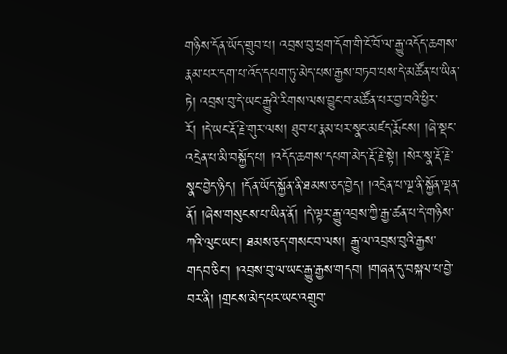གཉིས་དོན་ཡོད་གྲུབ་པ། འབྲས་བུ་ཕྲག་དོག་གི་ངོ་བོ་ལ་རྒྱུ་འདོད་ཆགས་རྣམ་པར་དག་པ་འོད་དཔག་ཏུ་མེད་པས་རྒྱས་བཏབ་པས་དེ་མཚོན་པ་ཡིན་ཏེ། འབྲས་བུ་དེ་ཡང་རྒྱུའི་རིགས་ལས་བྱུང་བ་མཚོན་པར་བྱ་བའི་ཕྱིར་རོ། །དེ་ཡང་རྡོ་རྗེ་གུར་ལས། ཐུབ་པ་རྣམ་པར་སྣང་མཛད་རྨོངས། །ཞེ་སྡང་འདྲེན་པ་མི་བསྐྱོད་པ། །འདོད་ཆགས་དཔག་མེད་རྡོ་རྗེ་སྟེ། །སེར་སྣ་རྡོ་རྗེ་སྣང་བྱེད་ཉིད། །དོན་ཡོད་སྐྱོན་ནི་ཐམས་ཅད་བྱེད། །འདྲེན་པ་ལྔ་ནི་སྐྱོན་ལྡན་ནོ། །ཞེས་གསུངས་པ་ཡིན་ནོ། །དེ་ལྟར་རྒྱུ་འབྲས་ཀྱི་རྒྱ་ཚན་པ་དེ་གཉིས་ཀའི་ལུང་ཡང་། ཐམས་ཅད་གསང་བ་ལས། རྒྱུ་ལ་འབྲས་བུའི་རྒྱས་གདབ་ཅིང་། །འབྲས་བུ་ལ་ཡང་རྒྱུ་རྒྱས་གདབ། །གཞན་དུ་བསྐལ་པ་བྱེ་བར་ནི། །གྲངས་མེད་པར་ཡང་འགྲུབ་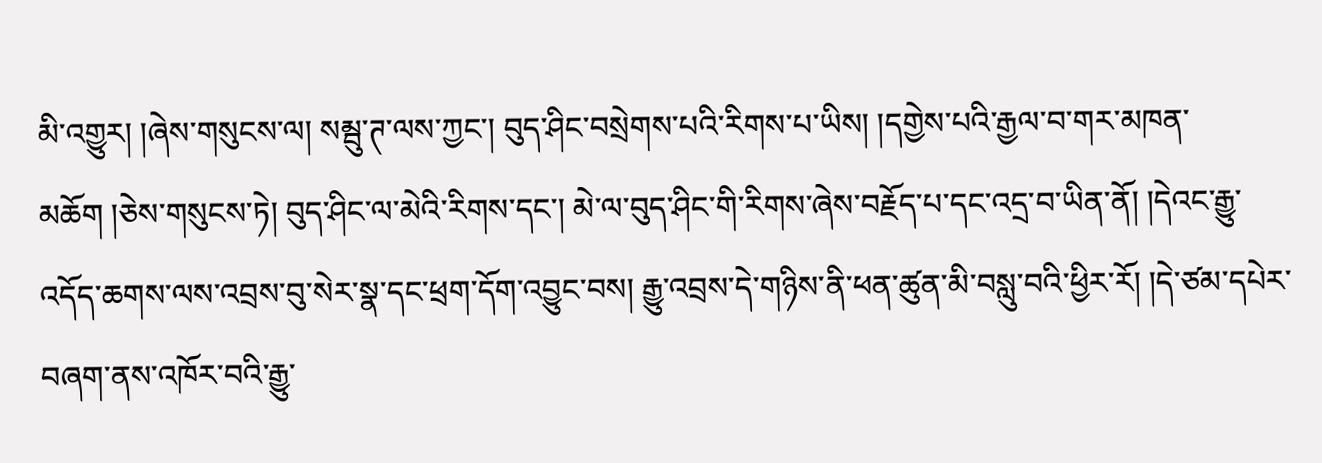མི་འགྱུར། །ཞེས་གསུངས་ལ། སམྦུ་ཊ་ལས་ཀྱང་། བུད་ཤིང་བསྲེགས་པའི་རིགས་པ་ཡིས། །དགྱེས་པའི་རྒྱལ་བ་གར་མཁན་མཆོག །ཅེས་གསུངས་ཏེ། བུད་ཤིང་ལ་མེའི་རིགས་དང་། མེ་ལ་བུད་ཤིང་གི་རིགས་ཞེས་བརྗོད་པ་དང་འདྲ་བ་ཡིན་ནོ། །དེའང་རྒྱུ་འདོད་ཆགས་ལས་འབྲས་བུ་སེར་སྣ་དང་ཕྲག་དོག་འབྱུང་བས། རྒྱུ་འབྲས་དེ་གཉིས་ནི་ཕན་ཚུན་མི་བསླུ་བའི་ཕྱིར་རོ། །དེ་ཙམ་དཔེར་བཞག་ནས་འཁོར་བའི་རྒྱུ་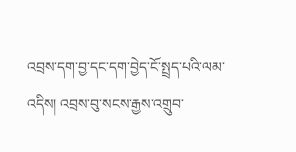འབྲས་དག་བྱ་དང་དག་བྱེད་ངོ་སྤྲད་པའི་ལམ་འདིས། འབྲས་བུ་སངས་རྒྱས་འགྲུབ་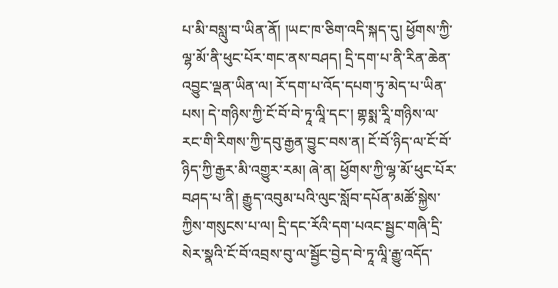པ་མི་བསླུ་བ་ཡིན་ནོ། །ཡང་ཁ་ཅིག་འདི་སྐད་དུ། ཕྱོགས་ཀྱི་ལྷ་མོ་ནི་ཕུང་པོར་གང་ནས་བཤད། དྲི་དག་པ་ནི་རིན་ཆེན་འབྱུང་ལྡན་ཡིན་ལ། རོ་དག་པ་འོད་དཔག་ཏུ་མེད་པ་ཡིན་པས། དེ་གཉིས་ཀྱི་ངོ་བོ་བེ་ཏཱ་ལཱི་དང་། གྷསྨ་རཱི་གཉིས་ལ་རང་གི་རིགས་ཀྱི་དབུ་རྒྱན་བྱུང་བས་ན། ངོ་བོ་ཉིད་ལ་ངོ་བོ་ཉིད་ཀྱི་རྒྱར་མི་འགྱུར་རམ། ཞེ་ན། ཕྱོགས་ཀྱི་ལྷ་མོ་ཕུང་པོར་བཤད་པ་ནི། རྒྱུད་འབུམ་པའི་ལུང་སློབ་དཔོན་མཚོ་སྐྱེས་ཀྱིས་གསུངས་པ་ལ། དྲི་དང་རོའི་དག་པའང་སྦྱང་གཞི་དྲི་སེར་སྣའི་ངོ་བོ་འབྲས་བུ་ལ་སྦྱོང་བྱེད་བེ་ཏཱ་ལཱི་རྒྱུ་འདོད་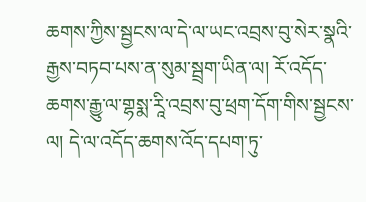ཆགས་ཀྱིས་སྦྱངས་ལ་དེ་ལ་ཡང་འབྲས་བུ་སེར་སྣའི་རྒྱས་བཏབ་པས་ན་སུམ་སྦྲག་ཡིན་ལ། རོ་འདོད་ཆགས་རྒྱུ་ལ་གྷསྨ་རཱི་འབྲས་བུ་ཕྲག་དོག་གིས་སྦྱངས་ལ། དེ་ལ་འདོད་ཆགས་འོད་དཔག་ཏུ་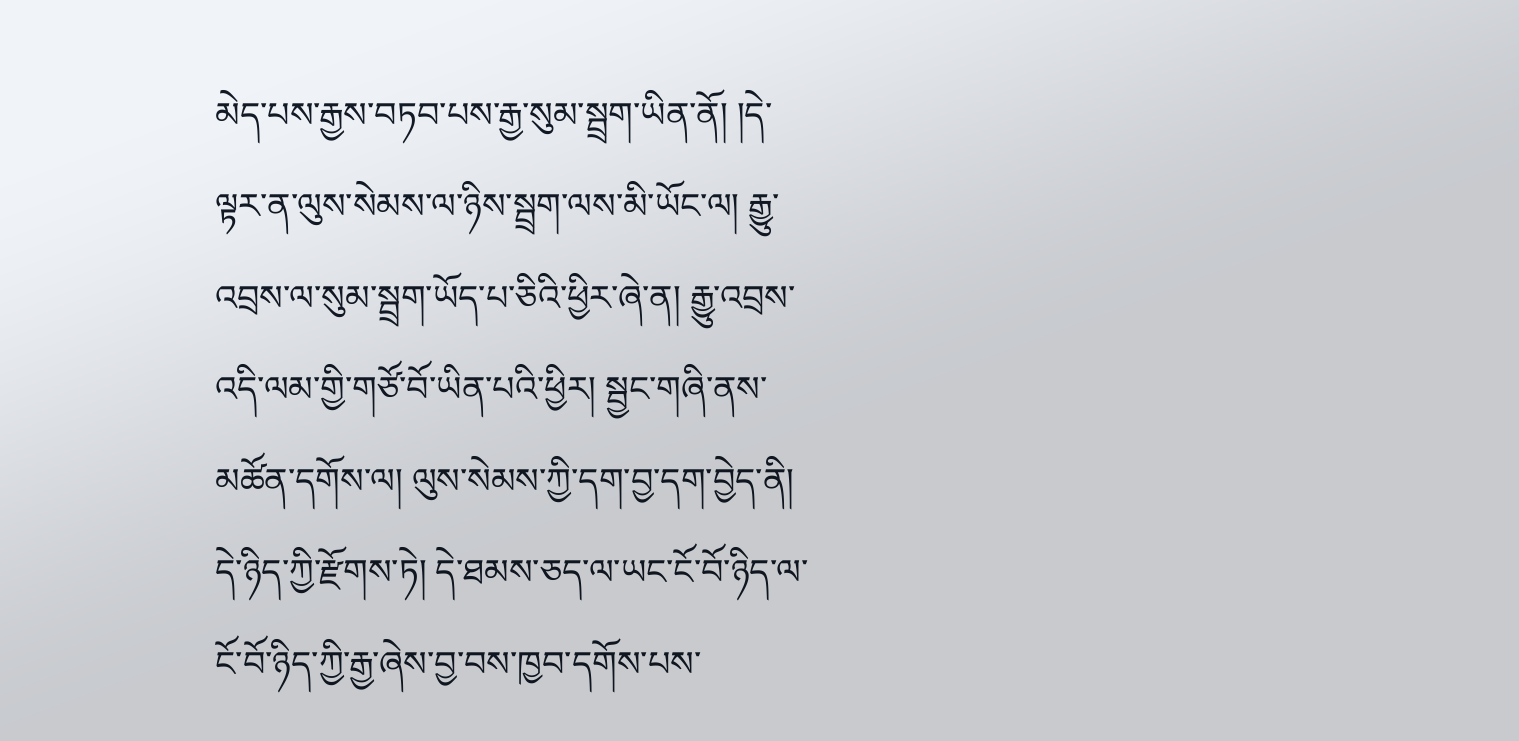མེད་པས་རྒྱས་བཏབ་པས་རྒྱ་སུམ་སྦྲག་ཡིན་ནོ། །དེ་ལྟར་ན་ལུས་སེམས་ལ་ཉིས་སྦྲག་ལས་མི་ཡོང་ལ། རྒྱུ་འབྲས་ལ་སུམ་སྦྲག་ཡོད་པ་ཅིའི་ཕྱིར་ཞེ་ན། རྒྱུ་འབྲས་འདི་ལམ་གྱི་གཙོ་བོ་ཡིན་པའི་ཕྱིར། སྦྱང་གཞི་ནས་མཚོན་དགོས་ལ། ལུས་སེམས་ཀྱི་དག་བྱ་དག་བྱེད་ནི། དེ་ཉིད་ཀྱི་རྫོགས་ཏེ། དེ་ཐམས་ཅད་ལ་ཡང་ངོ་བོ་ཉིད་ལ་ངོ་བོ་ཉིད་ཀྱི་རྒྱ་ཞེས་བྱ་བས་ཁྱབ་དགོས་པས་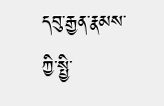དབུ་རྒྱན་རྣམས་ཀྱི་སྤྱི་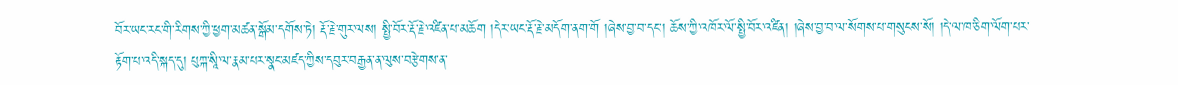བོར་ཡང་རང་གི་རིགས་ཀྱི་ཕྱག་མཚན་སྒོམ་དགོས་ཏེ། རྡོ་རྗེ་གུར་ལས། སྤྱི་བོར་རྡོ་རྗེ་འཛིན་པ་མཆོག །དེར་ཡང་རྡོ་རྗེ་མདོག་ནག་གོ །ཞེས་བྱ་བ་དང་། ཆོས་ཀྱི་འཁོར་ལོ་སྤྱི་བོར་འཛིན། །ཞེས་བྱ་བ་ལ་སོགས་པ་གསུངས་སོ། །དེ་ལ་ཁ་ཅིག་ལོག་པར་རྟོག་པ་འདི་སྐད་དུ། པུཀྐ་སཱི་ལ་རྣམ་པར་སྣང་མཛད་ཀྱིས་དབུར་བརྒྱན་ན་ལུས་བརྩེགས་ན་